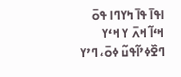ߊߟߊ߫ ߟߊ߫ ߤߌߣߊ ߟߋ߫ ߞߵߊ߬ ߞߍ߫ ߌ ߞߵߌ ߣߐ߰ߦߴߊ߬ߟߎ߬ ߦߋ߫، ߣߴߌ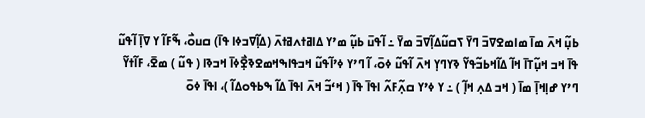ߕߎ߲߬ ߞߍ߫ ߘߊ߫ ߘߊߘߐߜߏ߫ ߣߌ߫ ߖߛߎ߬ߡߊ߲߬ߜߏ߫ ߘߌ߫ ߸ ߊ߬ߟߎ߫ ߕߎ߲߬ ߘߴߌ ߡߊߥߙߍߥߙߍ߫ (ߡߊ߲߬ߜߏߦߊ ߟߊ߫) ߛߎߋ߯، ߒ߬ߓߊ߬ ߌ ߜߊ߲߫ ߊ߬ߟߎ߬ ߟߊ߫ ߞߏ ߞߎ߲߬ߠߊ߫ ߞߊ߬ ߡߊ߬ߞߕߏ߬ߟߌ߬ ߢߌߣߌ߲ ߞߍ߫ ߊ߬ߟߎ߬ ߦߋ߫، ߊ߬ ߣߴߌ ߦߴߊ߬ߟߎ߬ ߞߏߟߊߒߞߘߐߢߐ߲߯ߦߊ߫ ߞߏߢߊ ( ߟߎ߬ ) ߘߐ߫، ߓߊ߬ߙߌ߬ ߣߴߌ ߝߊ߲ߞߊ߲߫ ߘߊ߫ ( ߞߏ ߡߍ߲ ߞߊ߲߬ ) ߸ ߌ ߦߴߌ ߛߍ߲߬ߓߍ߬ ߊߟߊ߫ ߟߊ߫ ( ߞߵߏ߬ ߞߍ߫ ߊߟߊ߫ ߡߊ߬ ߒߕߟߋߡߊ߬ )، ߊߟߊ߫ ߦߋ߫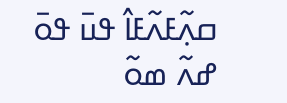ߛߍ߲߬ߓߍ߬ߓߊ߮ ߟߎ߫ ߟߋ߫ ߝߍ߬ ߘߋ߬